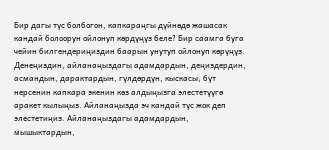Бир дагы түс болбогон, капкараңгы дүйнөдө жашасак кандай болоорун ойлонуп көрдүңүз беле? Бир саамга буга чейин билгендериңиздин баарын унутуп ойлонуп көрүңүз. Денеңиздин, айланаңыздагы адамдардын, деңиздердин, асмандын, дарактардын, гүлдөрдүн, кыскасы, бүт нерсенин капкара экенин көз алдыңызга элестетүүгө аракет кылыңыз. Айланаңызда эч кандай түс жок деп элестетиңиз. Айланаңыздагы адамдардын, мышыктардын,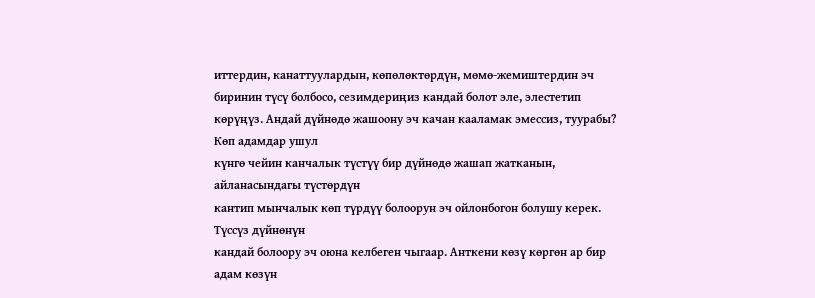иттердин, канаттуулардын, көпөлөктөрдүн, мөмө-жемиштердин эч биринин түсү болбосо, сезимдериңиз кандай болот эле, элестетип көрүңүз. Андай дүйнөдө жашоону эч качан кааламак эмессиз, туурабы?
Көп адамдар ушул
күнгө чейин канчалык түстүү бир дүйнөдө жашап жатканын, айланасындагы түстөрдүн
кантип мынчалык көп түрдүү болоорун эч ойлонбогон болушу керек. Түссүз дүйнөнүн
кандай болоору эч оюна келбеген чыгаар. Анткени көзү көргөн ар бир адам көзүн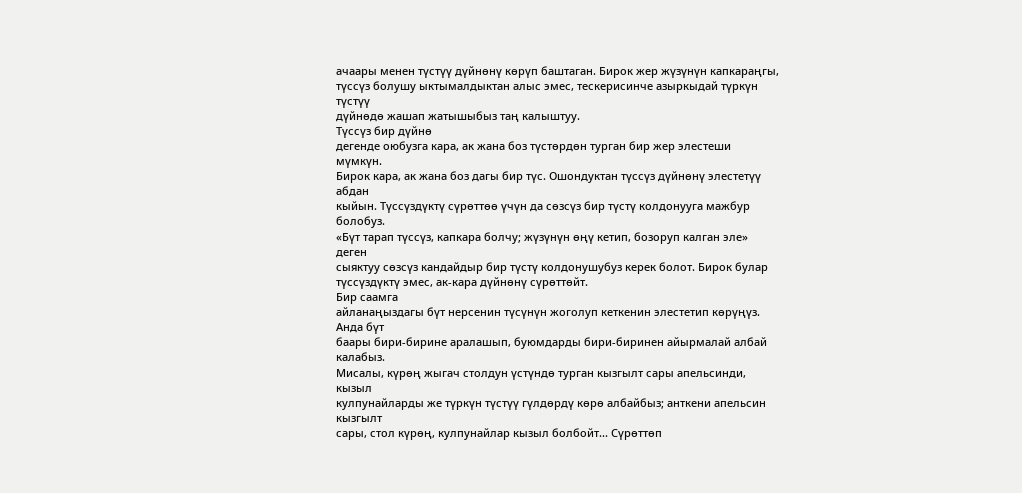ачаары менен түстүү дүйнөнү көрүп баштаган. Бирок жер жүзүнүн капкараңгы,
түссүз болушу ыктымалдыктан алыс эмес, тескерисинче азыркыдай түркүн түстүү
дүйнөдө жашап жатышыбыз таң калыштуу.
Түссүз бир дүйнө
дегенде оюбузга кара, ак жана боз түстөрдөн турган бир жер элестеши мүмкүн.
Бирок кара, ак жана боз дагы бир түс. Ошондуктан түссүз дүйнөнү элестетүү абдан
кыйын. Түссүздүктү сүрөттөө үчүн да сөзсүз бир түстү колдонууга мажбур болобуз.
«Бүт тарап түссүз, капкара болчу; жүзүнүн өңү кетип, бозоруп калган эле» деген
сыяктуу сөзсүз кандайдыр бир түстү колдонушубуз керек болот. Бирок булар
түссүздүктү эмес, ак-кара дүйнөнү сүрөттөйт.
Бир саамга
айланаңыздагы бүт нерсенин түсүнүн жоголуп кеткенин элестетип көрүңүз. Анда бүт
баары бири-бирине аралашып, буюмдарды бири-биринен айырмалай албай калабыз.
Мисалы, күрөң жыгач столдун үстүндө турган кызгылт сары апельсинди, кызыл
кулпунайларды же түркүн түстүү гүлдөрдү көрө албайбыз; анткени апельсин кызгылт
сары, стол күрөң, кулпунайлар кызыл болбойт... Сүрөттөп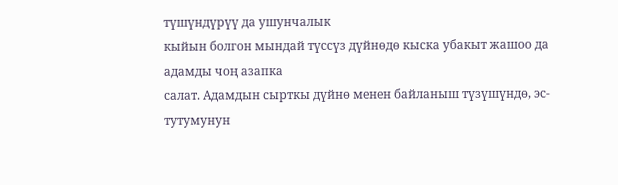түшүндүрүү да ушунчалык
кыйын болгон мындай түссүз дүйнөдө кыска убакыт жашоо да адамды чоң азапка
салат. Адамдын сырткы дүйнө менен байланыш түзүшүндө, эс-тутумунун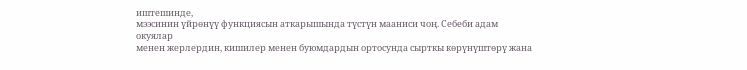иштешинде,
мээсинин үйрөнүү функциясын аткарышында түстүн мааниси чоң. Себеби адам окуялар
менен жерлердин, кишилер менен буюмдардын ортосунда сырткы көрүнүштөрү жана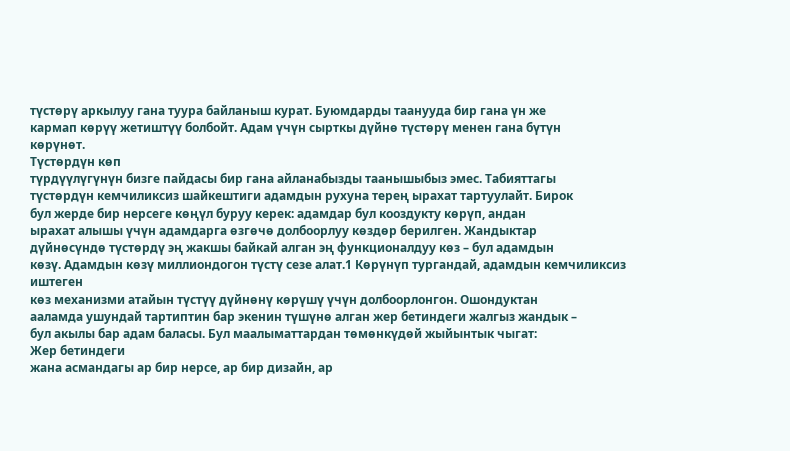түстөрү аркылуу гана туура байланыш курат. Буюмдарды таанууда бир гана үн же
кармап көрүү жетиштүү болбойт. Адам үчүн сырткы дүйнө түстөрү менен гана бүтүн
көрүнөт.
Түстөрдүн көп
түрдүүлүгүнүн бизге пайдасы бир гана айланабызды таанышыбыз эмес. Табияттагы
түстөрдүн кемчиликсиз шайкештиги адамдын рухуна терең ырахат тартуулайт. Бирок
бул жерде бир нерсеге көңүл буруу керек: адамдар бул кооздукту көрүп, андан
ырахат алышы үчүн адамдарга өзгөчө долбоорлуу көздөр берилген. Жандыктар
дүйнөсүндө түстөрдү эң жакшы байкай алган эң функционалдуу көз – бул адамдын
көзү. Адамдын көзү миллиондогон түстү сезе алат.1 Көрүнүп тургандай, адамдын кемчиликсиз иштеген
көз механизми атайын түстүү дүйнөнү көрүшү үчүн долбоорлонгон. Ошондуктан
ааламда ушундай тартиптин бар экенин түшүнө алган жер бетиндеги жалгыз жандык –
бул акылы бар адам баласы. Бул маалыматтардан төмөнкүдөй жыйынтык чыгат:
Жер бетиндеги
жана асмандагы ар бир нерсе, ар бир дизайн, ар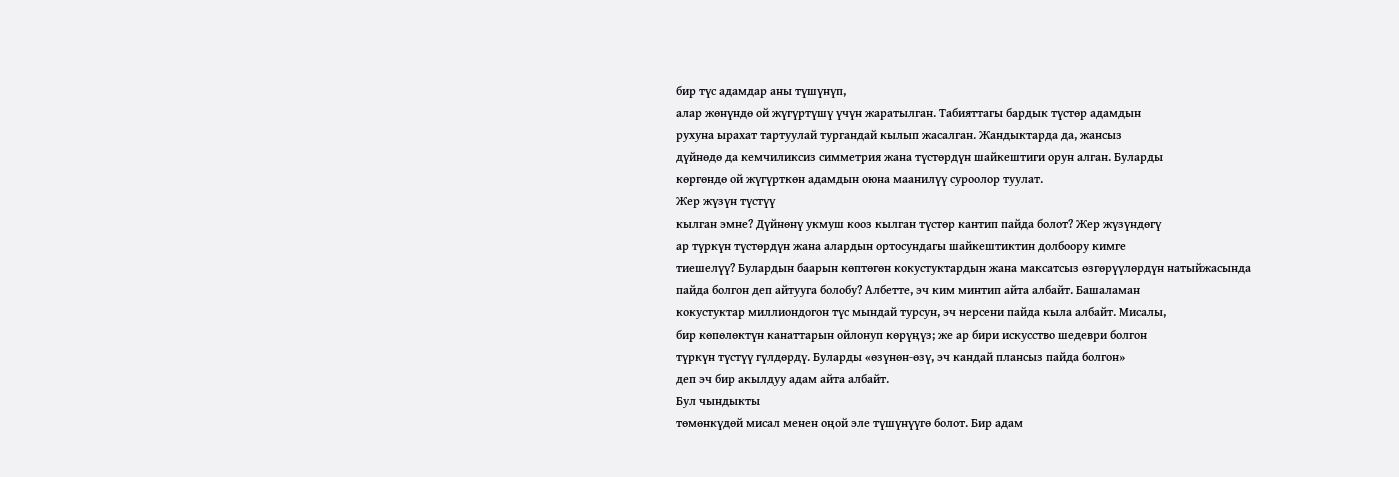бир түс адамдар аны түшүнүп,
алар жөнүндө ой жүгүртүшү үчүн жаратылган. Табияттагы бардык түстөр адамдын
рухуна ырахат тартуулай тургандай кылып жасалган. Жандыктарда да, жансыз
дүйнөдө да кемчиликсиз симметрия жана түстөрдүн шайкештиги орун алган. Буларды
көргөндө ой жүгүрткөн адамдын оюна маанилүү суроолор туулат.
Жер жүзүн түстүү
кылган эмне? Дүйнөнү укмуш кооз кылган түстөр кантип пайда болот? Жер жүзүндөгү
ар түркүн түстөрдүн жана алардын ортосундагы шайкештиктин долбоору кимге
тиешелүү? Булардын баарын көптөгөн кокустуктардын жана максатсыз өзгөрүүлөрдүн натыйжасында
пайда болгон деп айтууга болобу? Албетте, эч ким минтип айта албайт. Башаламан
кокустуктар миллиондогон түс мындай турсун, эч нерсени пайда кыла албайт. Мисалы,
бир көпөлөктүн канаттарын ойлонуп көрүңүз; же ар бири искусство шедеври болгон
түркүн түстүү гүлдөрдү. Буларды «өзүнөн-өзү, эч кандай плансыз пайда болгон»
деп эч бир акылдуу адам айта албайт.
Бул чындыкты
төмөнкүдөй мисал менен оңой эле түшүнүүгө болот. Бир адам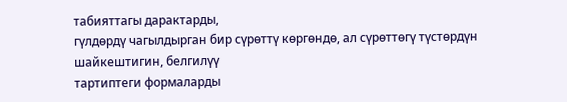табияттагы дарактарды,
гүлдөрдү чагылдырган бир сүрөттү көргөндө, ал сүрөттөгү түстөрдүн шайкештигин, белгилүү
тартиптеги формаларды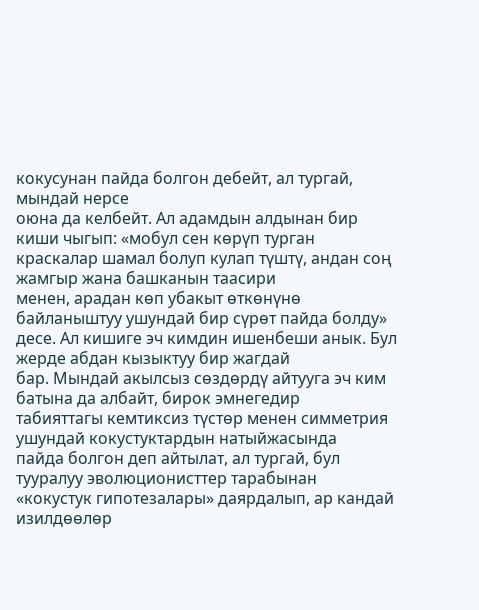кокусунан пайда болгон дебейт, ал тургай, мындай нерсе
оюна да келбейт. Ал адамдын алдынан бир киши чыгып: «мобул сен көрүп турган
краскалар шамал болуп кулап түштү, андан соң жамгыр жана башканын таасири
менен, арадан көп убакыт өткөнүнө байланыштуу ушундай бир сүрөт пайда болду»
десе. Ал кишиге эч кимдин ишенбеши анык. Бул жерде абдан кызыктуу бир жагдай
бар. Мындай акылсыз сөздөрдү айтууга эч ким батына да албайт, бирок эмнегедир
табияттагы кемтиксиз түстөр менен симметрия ушундай кокустуктардын натыйжасында
пайда болгон деп айтылат, ал тургай, бул тууралуу эволюционисттер тарабынан
«кокустук гипотезалары» даярдалып, ар кандай изилдөөлөр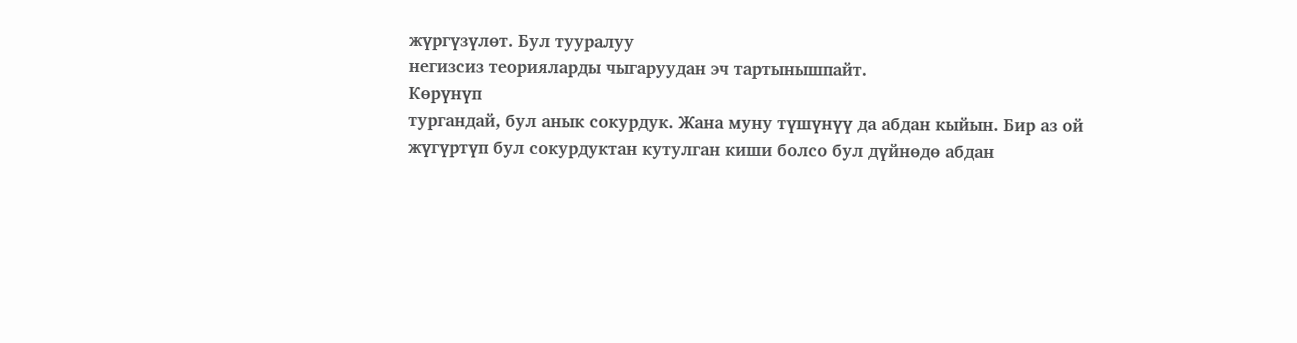жүргүзүлөт. Бул тууралуу
негизсиз теорияларды чыгаруудан эч тартынышпайт.
Көрүнүп
тургандай, бул анык сокурдук. Жана муну түшүнүү да абдан кыйын. Бир аз ой
жүгүртүп бул сокурдуктан кутулган киши болсо бул дүйнөдө абдан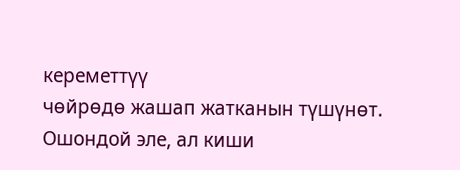кереметтүү
чөйрөдө жашап жатканын түшүнөт. Ошондой эле, ал киши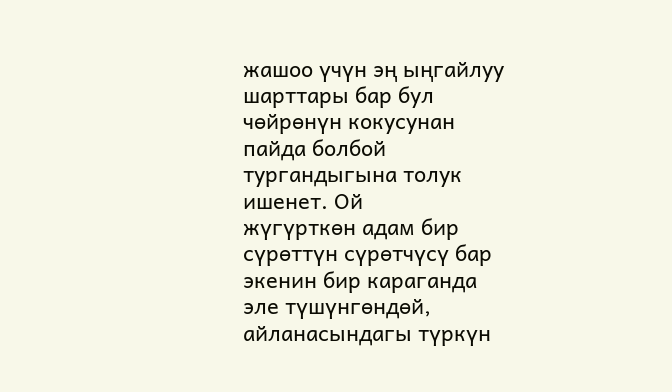жашоо үчүн эң ыңгайлуу
шарттары бар бул чөйрөнүн кокусунан пайда болбой тургандыгына толук ишенет. Ой
жүгүрткөн адам бир сүрөттүн сүрөтчүсү бар экенин бир караганда эле түшүнгөндөй,
айланасындагы түркүн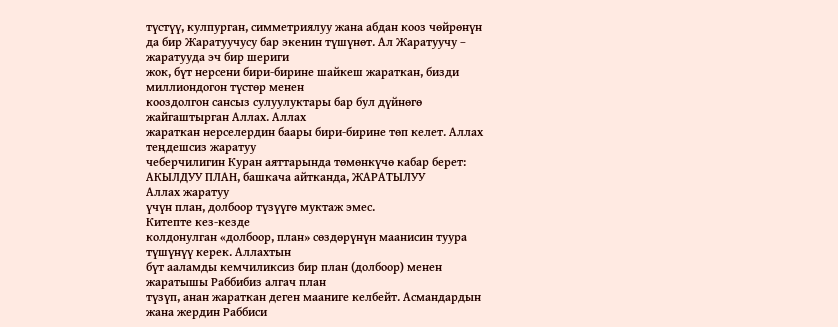түстүү, кулпурган, симметриялуу жана абдан кооз чөйрөнүн
да бир Жаратуучусу бар экенин түшүнөт. Ал Жаратуучу – жаратууда эч бир шериги
жок, бүт нерсени бири-бирине шайкеш жараткан, бизди миллиондогон түстөр менен
кооздолгон сансыз сулуулуктары бар бул дүйнөгө жайгаштырган Аллах. Аллах
жараткан нерселердин баары бири-бирине төп келет. Аллах теңдешсиз жаратуу
чеберчилигин Куран аяттарында төмөнкүчө кабар берет:
АКЫЛДУУ ПЛАН, башкача айтканда, ЖАРАТЫЛУУ
Аллах жаратуу
үчүн план, долбоор түзүүгө муктаж эмес.
Китепте кез-кезде
колдонулган «долбоор, план» сөздөрүнүн маанисин туура түшүнүү керек. Аллахтын
бүт ааламды кемчиликсиз бир план (долбоор) менен жаратышы Раббибиз алгач план
түзүп, анан жараткан деген мааниге келбейт. Асмандардын жана жердин Раббиси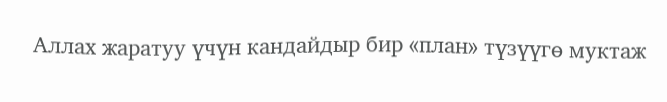Аллах жаратуу үчүн кандайдыр бир «план» түзүүгө муктаж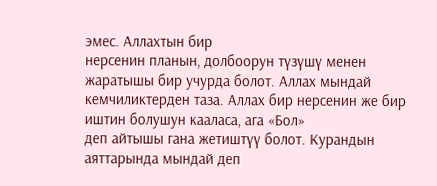эмес. Аллахтын бир
нерсенин планын, долбоорун түзүшү менен жаратышы бир учурда болот. Аллах мындай
кемчиликтерден таза. Аллах бир нерсенин же бир иштин болушун кааласа, ага «Бол»
деп айтышы гана жетиштүү болот. Курандын аяттарында мындай деп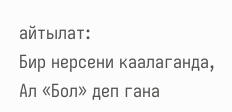айтылат:
Бир нерсени каалаганда,
Ал «Бол» деп гана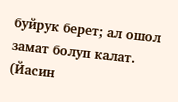буйрук берет; ал ошол замат болуп калат. (Йасин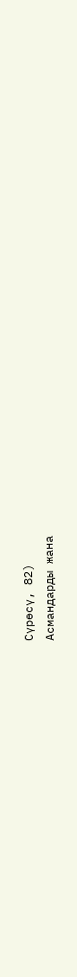Сүрөсү, 82)
Асмандарды жана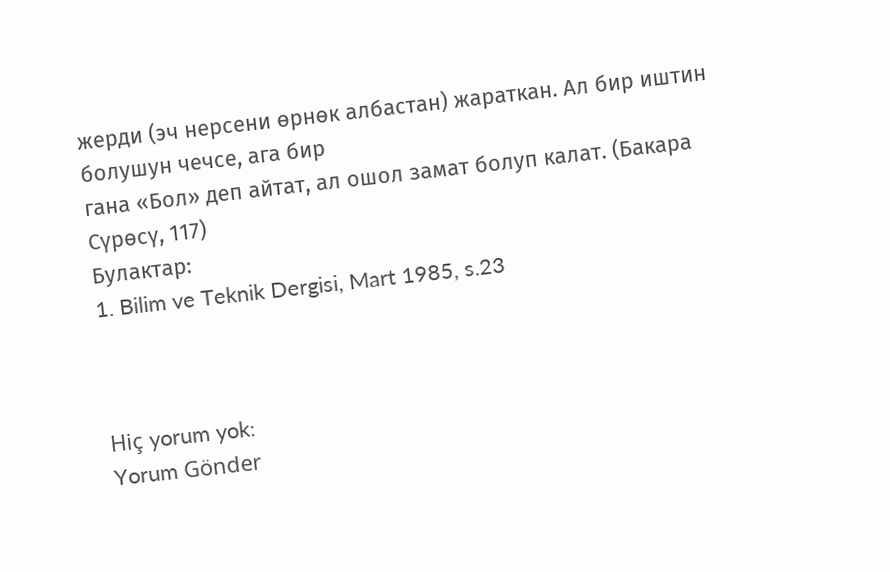жерди (эч нерсени өрнөк албастан) жараткан. Ал бир иштин болушун чечсе, ага бир
гана «Бол» деп айтат, ал ошол замат болуп калат. (Бакара Сүрөсү, 117)
Булактар:
1. Bilim ve Teknik Dergisi, Mart 1985, s.23



Hiç yorum yok:
Yorum Gönder